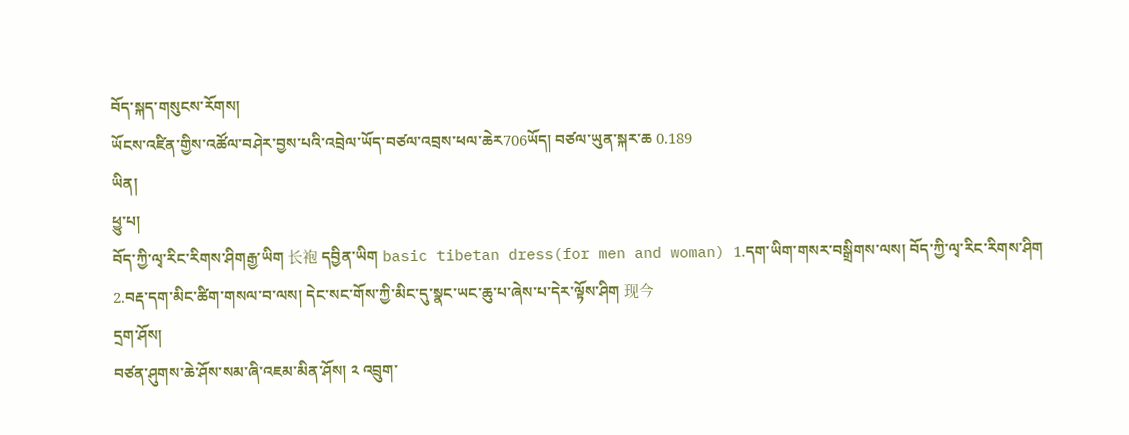བོད་སྐད་གསུངས་རོགས།
ཡོངས་འཛིན་གྱིས་འཚོལ་བཤེར་བྱས་པའི་འབྲེལ་ཡོད་བཙལ་འབྲས་ཕལ་ཆེར706ཡོད། བཙལ་ཡུན་སྐར་ཆ 0.189
ཡིན།
ཕྱུ་པ།
བོད་ཀྱི་ལྭ་རིང་རིགས་ཤིགརྒྱ་ཡིག 长袍 དབྱིན་ཡིག basic tibetan dress(for men and woman) 1.དག་ཡིག་གསར་བསྒྲིགས་ལས། བོད་ཀྱི་ལྭ་རིང་རིགས་ཤིག 2.བརྡ་དག་མིང་ཚིག་གསལ་བ་ལས། དེང་སང་གོས་ཀྱི་མིང་དུ་སྣང་ཡང་ཆུ་པ་ཞེས་པ་དེར་ལྟོས་ཤིག 现今
དྲག་ཤོས།
བཙན་ཤུགས་ཆེ་ཤོས་སམ་ཞི་འཇམ་མིན་ཤོས། ༢ འབྲུག་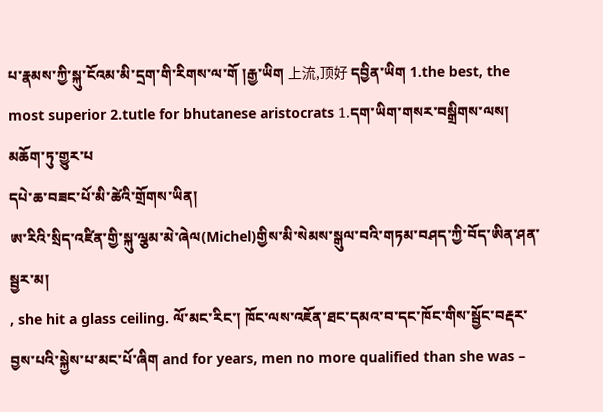པ་རྣམས་ཀྱི་སྐུ་ངོའམ་མི་དྲག་གི་རིགས་ལ་གོ །རྒྱ་ཡིག 上流,顶好 དབྱིན་ཡིག 1.the best, the most superior 2.tutle for bhutanese aristocrats 1.དག་ཡིག་གསར་བསྒྲིགས་ལས། མཆོག་ཏུ་གྱུར་པ
དཔེ་ཆ་བཟང་པོ་མི་ཚེའི་གྲོགས་ཡིན།
ཨ་རིའི་སྲིད་འཛིན་གྱི་སྐུ་ལྕམ་མེ་ཞེལ(Michel)གྱིས་མི་སེམས་སྒུལ་བའི་གཏམ་བཤད་ཀྱི་བོད་ཨིན་ཤན་སྦྱར་མ།
, she hit a glass ceiling. ལོ་མང་རིང་། ཁོང་ལས་འཇོན་ཐང་དམའ་བ་དང་ཁོང་གིས་སྦྱོང་བརྡར་བྱས་པའི་སྐྱེས་པ་མང་པོ་ཞིག and for years, men no more qualified than she was –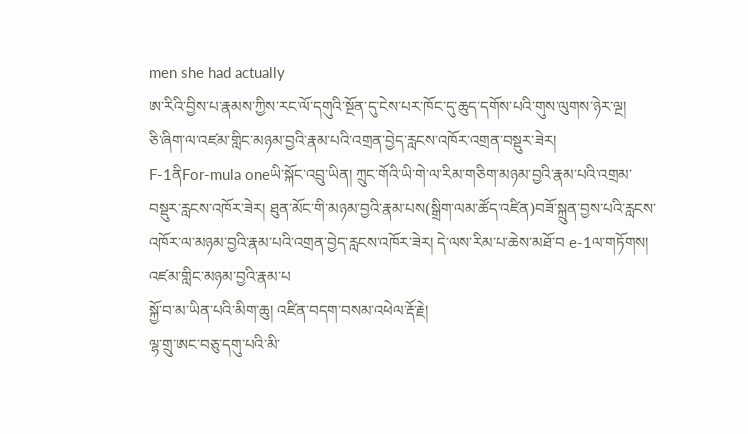men she had actually
ཨ་རིའི་བྱིས་པ་རྣམས་ཀྱིས་རང་ལོ་དགུའི་སྔོན་དུ་ངེས་པར་ཁོང་དུ་ཆུད་དགོས་པའི་གུས་ལུགས་ཉེར་ལྔ།
ཅི་ཞིག་ལ་འཛམ་གླིང་མཉམ་བྱའི་རྣམ་པའི་འགྲན་བྱེད་རླངས་འཁོར་འགྲན་བསྡུར་ཟེར།
F-1ནིFor-mula oneཡི་སྐོང་འབྲུ་ཡིན། ཀྲུང་གོའི་ཡི་གེ་ལ་རིམ་གཅིག་མཉམ་བྱའི་རྣམ་པའི་འགྲམ་བསྡུར་རླངས་འཁོར་ཟེར། ཐུན་མོང་གི་མཉམ་བྱའི་རྣམ་པས(སྒྲིག་ལམ་ཚོད་འཛིན)བཟོ་སྐྲུན་བྱས་པའི་རླངས་འཁོར་ལ་མཉམ་བྱའི་རྣམ་པའི་འགྲན་བྱེད་རླངས་འཁོར་ཟེར། དེ་ལས་རིམ་པ་ཆེས་མཐོ་བ e-1ལ་གཏོགས། འཛམ་གླིང་མཉམ་བྱའི་རྣམ་པ
སྐྱོ་བ་མ་ཡིན་པའི་མིག་ཆུ། འཛིན་བདག་བསམ་འཕེལ་རྡོ་རྗེ།
ལྷ་གྲུ་ཨང་བཅུ་དགུ་པའི་མི་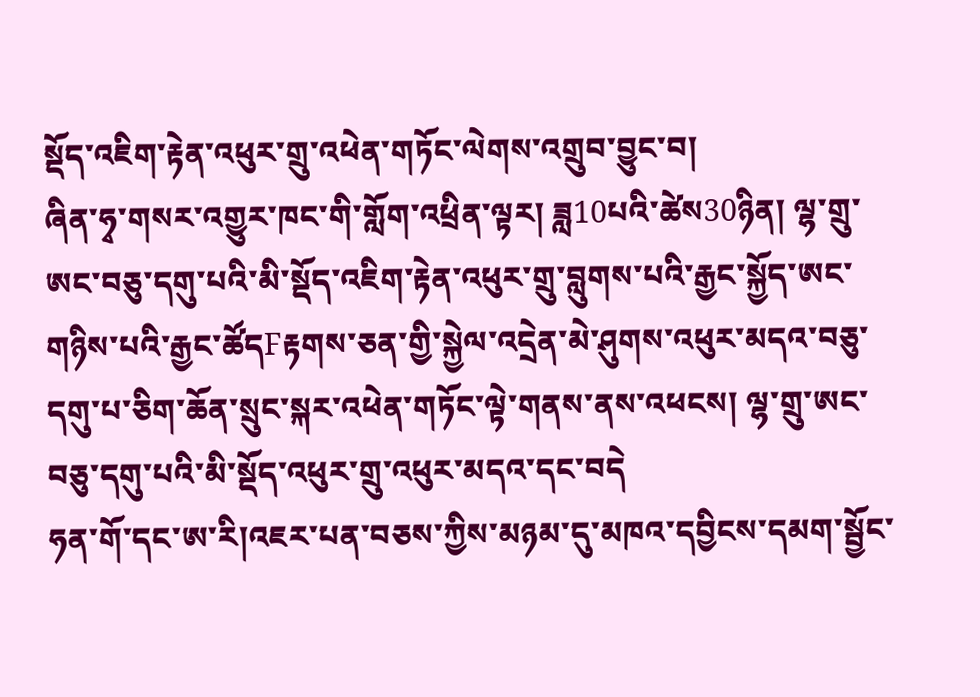སྡོད་འཇིག་རྟེན་འཕུར་གྲུ་འཕེན་གཏོང་ལེགས་འགྲུབ་བྱུང་བ།
ཞིན་ཧྭ་གསར་འགྱུར་ཁང་གི་གློག་འཕྲིན་ལྟར། ཟླ10པའི་ཚེས30ཉིན། ལྷ་གྲུ་ཨང་བཅུ་དགུ་པའི་མི་སྡོད་འཇིག་རྟེན་འཕུར་གྲུ་བླུགས་པའི་རྒྱང་སྐྱོད་ཨང་གཉིས་པའི་རྒྱང་ཚོདFརྟགས་ཅན་གྱི་སྐྱེལ་འདྲེན་མེ་ཤུགས་འཕུར་མདའ་བཅུ་དགུ་པ་ཅིག་ཆོན་སྲུང་སྐར་འཕེན་གཏོང་ལྟེ་གནས་ནས་འཕངས། ལྷ་གྲུ་ཨང་བཅུ་དགུ་པའི་མི་སྡོད་འཕུར་གྲུ་འཕུར་མདའ་དང་བདེ
ཧན་གོ་དང་ཨ་རི།འཇར་པན་བཅས་ཀྱིས་མཉམ་དུ་མཁའ་དབྱིངས་དམག་སྦྱོང་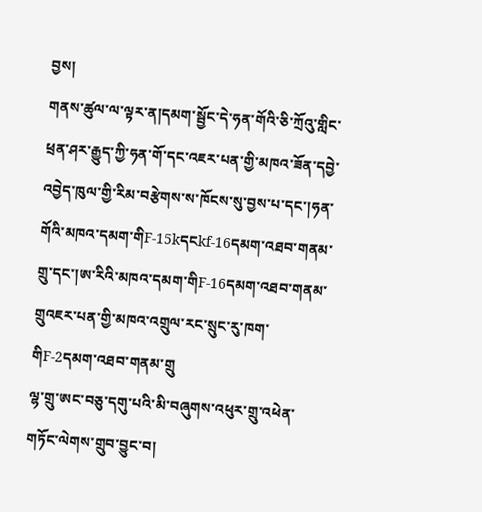བྱས།
གནས་ཚུལ་ལ་ལྟར་ན།དམག་སྦྱོང་དེ་ཧན་གོའི་ཅི་ཀྲོའུ་གླིང་ཕྲན་ཤར་རྒྱུད་ཀྱི་ཧན་གོ་དང་འཇར་པན་གྱི་མཁའ་ཟོན་དབྱེ་འབྱེད་ཁུལ་གྱི་རིམ་བརྩེགས་ས་ཁོངས་སུ་བྱས་པ་དང་།ཧན་གོའི་མཁའ་དམག་གིF-15kདངkf-16དམག་འཐབ་གནམ་གྲུ་དང་།ཨ་རིའི་མཁའ་དམག་གིF-16དམག་འཐབ་གནམ་གྲུའཇར་པན་གྱི་མཁའ་འགྲུལ་རང་སྲུང་རུ་ཁག་གིF-2དམག་འཐབ་གནམ་གྲུ
ལྷ་གྲུ་ཨང་བཅུ་དགུ་པའི་མི་བཞུགས་འཕུར་གྲུ་འཕེན་གཏོང་ལེགས་གྲུབ་བྱུང་བ།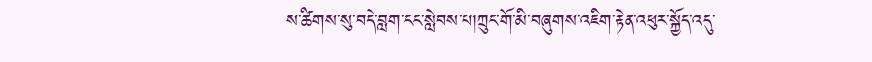ས་ཚིགས་སུ་བདེ་བླག་ངང་སླེབས་པ།ཀྲུང་གོ་མི་བཞུགས་འཇིག་རྟེན་འཕུར་སྐྱོད་འདུ་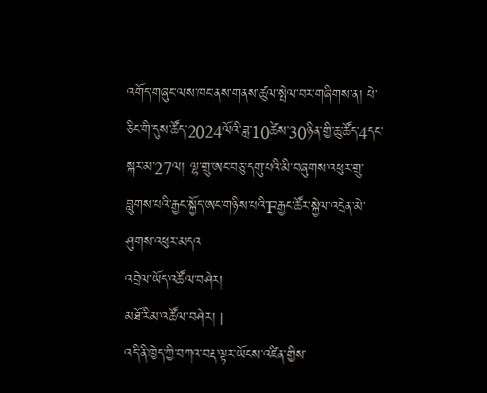འགོད་གཞུང་ལས་ཁང་ནས་གནས་ཚུལ་སྤེལ་བར་གཞིགས་ན། པེ་ཅིང་གི་དུས་ཚོད་2024ལོའི་ཟླ་10ཚེས་30ཉིན་གྱི་ཆུ་ཚོད་4དང་སྐར་མ་27ལ། ལྷ་གྲུ་ཨང་བཅུ་དགུ་པའི་མི་བཞུགས་འཕུར་གྲུ་བླུགས་པའི་རྒྱང་སྐྱོད་ཨང་གཉིས་པའི་Fརྒྱང་ཚོར་སྐྱེལ་འདྲེན་མེ་ཤུགས་འཕུར་མདའ
འབྲེལ་ཡོད་འཚོལ་བཤེར།
མཐོ་རིམ་འཚོལ་བཤེར། |
འདི་ནི་ཁྱེད་ཀྱི་བཀའ་བརྡ་ལྟར་ཡོངས་འཛིན་གྱིས་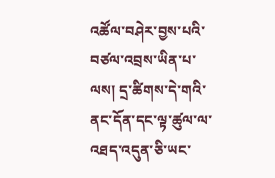འཚོལ་བཤེར་བྱས་པའི་བཙལ་འབྲས་ཡིན་པ་ལས། དྲ་ཚིགས་དེ་གའི་ནང་དོན་དང་ལྟ་ཚུལ་ལ་འཐད་འདུན་ཅི་ཡང་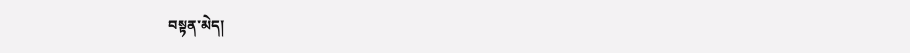བསྟན་མེད།